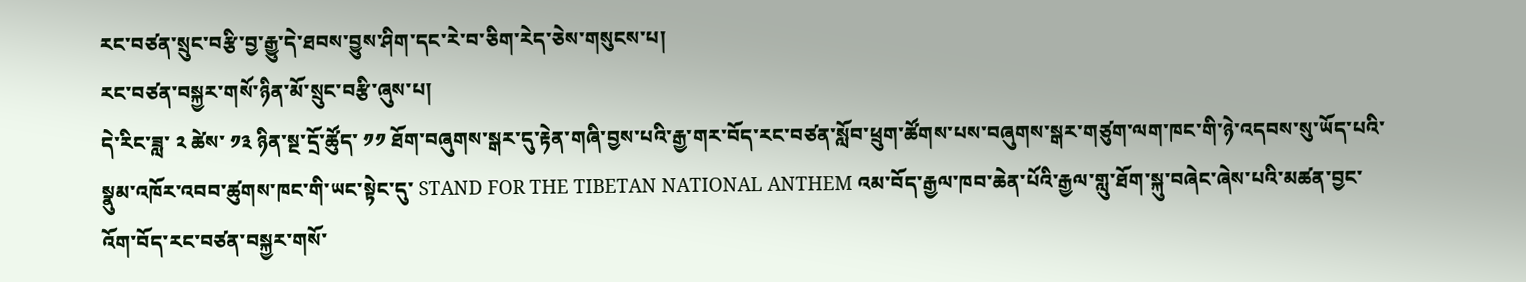རང་བཙན་སྲུང་བརྩི་བྱ་རྒྱུ་དེ་ཐབས་བྱུས་ཤིག་དང་རེ་བ་ཅིག་རེད་ཅེས་གསུངས་པ།
རང་བཙན་བསྐྱར་གསོ་ཉིན་མོ་སྲུང་བརྩི་ཞུས་པ།
དེ་རིང་ཟླ་ ༢ ཚེས་ ༡༣ ཉིན་སྔ་དྲོ་ཚོུད་ ༡༡ ཐོག་བཞུགས་སྒར་དུ་རྟེན་གཞི་བྱས་པའི་རྒྱ་གར་བོད་རང་བཙན་སློབ་ཕྲུག་ཚོགས་པས་བཞུགས་སྒར་གཙུག་ལག་ཁང་གི་ཉེ་འདབས་སུ་ཡོད་པའི་སྣུམ་འཁོར་འབབ་ཚུགས་ཁང་གི་ཡང་སྟེང་དུ་ STAND FOR THE TIBETAN NATIONAL ANTHEM འམ་བོད་རྒྱལ་ཁབ་ཆེན་པོའི་རྒྱལ་གླུ་ཐོག་སྐུ་བཞེང་ཞེས་པའི་མཚན་བྱང་འོག་བོད་རང་བཙན་བསྐྱར་གསོ་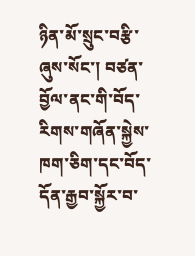ཉིན་མོ་སྲུང་བརྩི་ཞུས་སོང་། བཙན་བྱོལ་ནང་གི་བོད་རིགས་གཞོན་སྐྱེས་ཁག་ཅིག་དང་བོད་དོན་རྒྱབ་སྐྱོར་བ་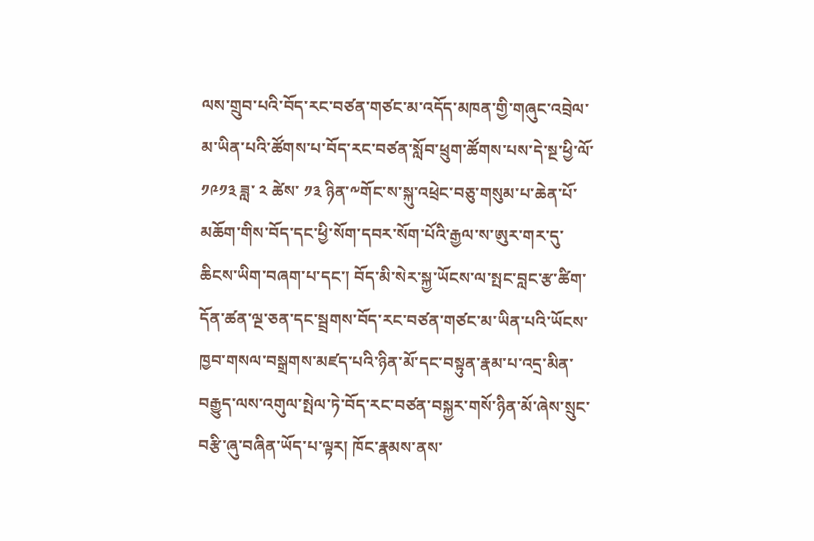ལས་གྲུབ་པའི་བོད་རང་བཙན་གཙང་མ་འདོད་མཁན་གྱི་གཞུང་འབྲེལ་མ་ཡིན་པའི་ཚོགས་པ་བོད་རང་བཙན་སློབ་ཕྲུག་ཚོགས་པས་དེ་སྔ་ཕྱི་ལོ་ ༡༩༡༣ ཟླ་ ༢ ཚེས་ ༡༣ ཉིན་༸གོང་ས་སྐུ་འཕྲེང་བཅུ་གསུམ་པ་ཆེན་པོ་མཆོག་གིས་བོད་དང་ཕྱི་སོག་དབར་སོག་པོའི་རྒྱལ་ས་ཨུར་གར་དུ་ཆིངས་ཡིག་བཞག་པ་དང་། བོད་མི་སེར་སྐྱ་ཡོངས་ལ་སྤང་བླང་རྩ་ཚིག་དོན་ཚན་ལྔ་ཅན་དང་སྦྲགས་བོད་རང་བཙན་གཙང་མ་ཡིན་པའི་ཡོངས་ཁྱབ་གསལ་བསྒྲགས་མཛད་པའི་ཉིན་མོ་དང་བསྟུན་རྣམ་པ་འདྲ་མིན་བརྒྱུད་ལས་འགུལ་སྤེལ་ཏེ་བོད་རང་བཙན་བསྐྱར་གསོ་ཉིན་མོ་ཞེས་སྲུང་བརྩི་ཞུ་བཞིན་ཡོད་པ་ལྟར། ཁོང་རྣམས་ནས་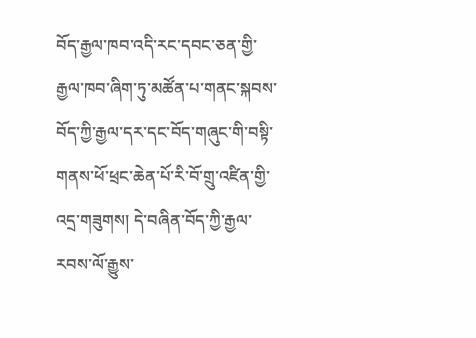བོད་རྒྱལ་ཁབ་འདི་རང་དབང་ཅན་གྱི་རྒྱལ་ཁབ་ཞིག་ཏུ་མཚོན་པ་གནང་སྐབས་བོད་ཀྱི་རྒྱལ་དར་དང་བོད་གཞུང་གི་བསྟི་གནས་ཕོ་ཕྲང་ཆེན་པོ་རི་བོ་གྲུ་འཛིན་གྱི་འདྲ་གཟུགས། དེ་བཞིན་བོད་ཀྱི་རྒྱལ་རབས་ལོ་རྒྱུས་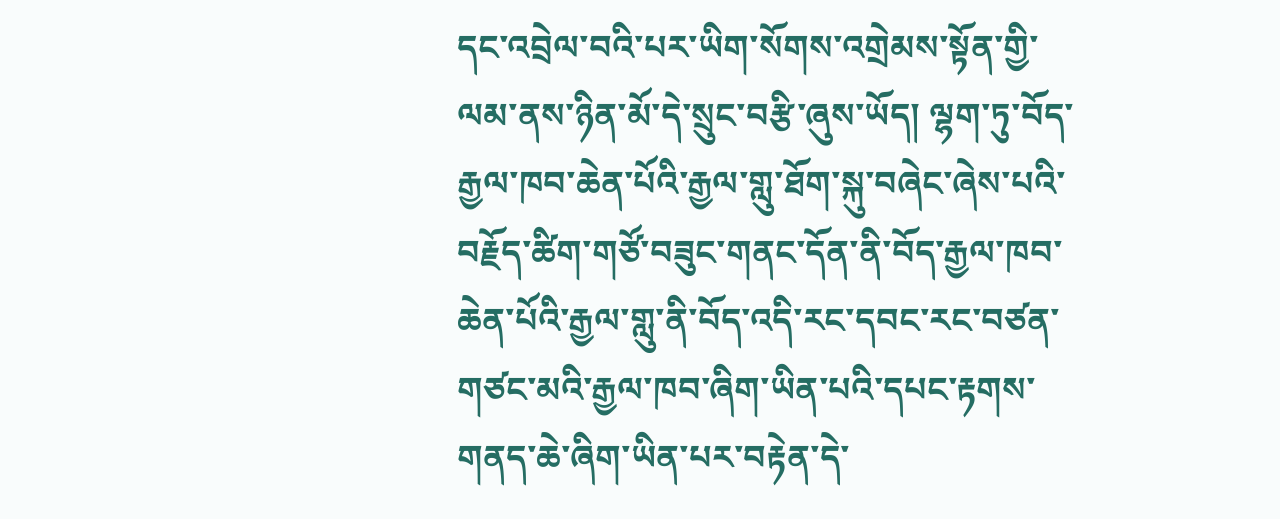དང་འབྲེལ་བའི་པར་ཡིག་སོགས་འགྲེམས་སྟོན་གྱི་ལམ་ནས་ཉིན་མོ་དེ་སྲུང་བརྩི་ཞུས་ཡོད། ལྷག་ཏུ་བོད་རྒྱལ་ཁབ་ཆེན་པོའི་རྒྱལ་གླུ་ཐོག་སྐུ་བཞེང་ཞེས་པའི་བརྗོད་ཚིག་གཙོ་བཟུང་གནང་དོན་ནི་བོད་རྒྱལ་ཁབ་ཆེན་པོའི་རྒྱལ་གླུ་ནི་བོད་འདི་རང་དབང་རང་བཙན་གཙང་མའི་རྒྱལ་ཁབ་ཞིག་ཡིན་པའི་དཔང་རྟགས་གནད་ཆེ་ཞིག་ཡིན་པར་བརྟེན་དེ་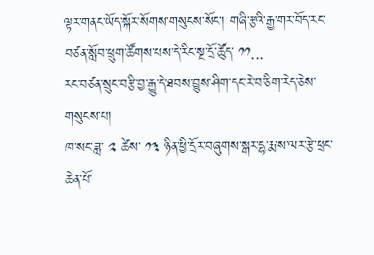ལྟར་གནང་ཡོད་སྐོར་སོགས་གསུངས་སོང་། གཞི་རྩའི་རྒྱ་གར་བོད་རང་བཙན་སློབ་ཕྲུག་ཚོགས་པས་དེ་རིང་སྔ་དྲོ་ཚོུད་ ༡༡...
རང་བཙན་སྲུང་བརྩི་བྱ་རྒྱུ་དེ་ཐབས་བྱུས་ཤིག་དང་རེ་བ་ཅིག་རེད་ཅེས་གསུངས་པ།
ཁ་སང་ཟླ་ ༢ ཚེས་ ༡༣ ཉིན་ཕྱི་དྲོར་བཞུགས་སྒར་དྷ་རྨ་ས་ལར་རྩེ་ཕྲང་ཆེན་པོ་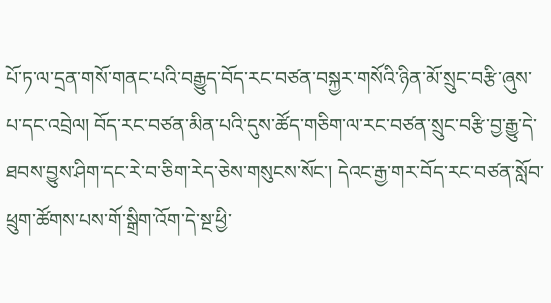པོ་ཏ་ལ་དྲན་གསོ་གནང་པའི་བརྒྱུད་བོད་རང་བཙན་བསྐྱར་གསོའི་ཉིན་མོ་སྲུང་བརྩི་ཞུས་པ་དང་འབྲེལ། བོད་རང་བཙན་མིན་པའི་དུས་ཚོད་གཅིག་ལ་རང་བཙན་སྲུང་བརྩི་བྱ་རྒྱུ་དེ་ཐབས་བྱུས་ཤིག་དང་རེ་བ་ཅིག་རེད་ཅེས་གསུངས་སོང་། དེའང་རྒྱ་གར་བོད་རང་བཙན་སློབ་ཕྲུག་ཚོགས་པས་གོ་སྒྲིག་འོག་དེ་སྔ་ཕྱི་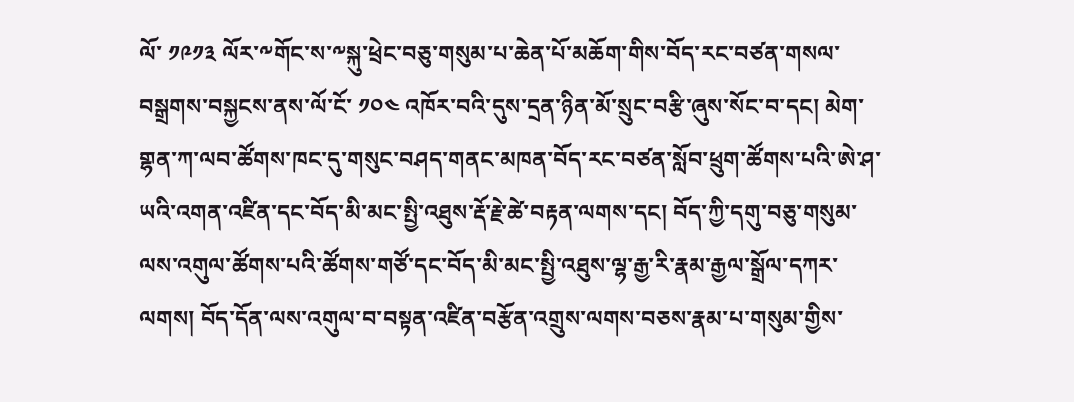ལོ་ ༡༩༡༣ ལོར་༸གོང་ས་༸སྐུ་ཕྲེང་བཅུ་གསུམ་པ་ཆེན་པོ་མཆོག་གིས་བོད་རང་བཙན་གསལ་བསྒྲགས་བསྐྱངས་ནས་ལོ་ངོ་ ༡༠༤ འཁོར་བའི་དུས་དྲན་ཉིན་མོ་སྲུང་བརྩི་ཞུས་སོང་བ་དང། མེག་གྷན་ཀ་ལབ་ཚོགས་ཁང་དུ་གསུང་བཤད་གནང་མཁན་བོད་རང་བཙན་སློབ་ཕྲུག་ཚོགས་པའི་ཨེ་ཤ་ཡའི་འགན་འཛིན་དང་བོད་མི་མང་སྤྱི་འཐུས་རྡོ་རྗེ་ཚེ་བརྟན་ལགས་དང། བོད་ཀྱི་དགུ་བཅུ་གསུམ་ལས་འགུལ་ཚོགས་པའི་ཚོགས་གཙོ་དང་བོད་མི་མང་སྤྱི་འཐུས་ལྷ་རྒྱ་རི་རྣམ་རྒྱལ་སྒྲོལ་དཀར་ལགས། བོད་དོན་ལས་འགུལ་བ་བསྟན་འཛིན་བརྩོན་འགྲུས་ལགས་བཅས་རྣམ་པ་གསུམ་གྱིས་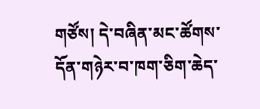གཙོས། དེ་བཞིན་མང་ཚོགས་དོན་གཉེར་བ་ཁག་ཅིག་ཆེད་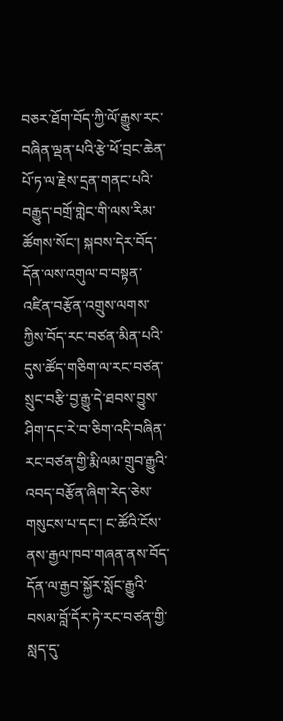བཅར་ཐོག་བོད་ཀྱི་ལོ་རྒྱུས་རང་བཞིན་ལྡན་པའི་རྩེ་ཕོ་བྲང་ཆེན་པོ་ཏ་ལ་རྗེས་དྲན་གནང་པའི་བརྒྱུད་བགྲོ་གླེང་གི་ལས་རིམ་ཚོགས་སོང་། སྐབས་དེར་བོད་དོན་ལས་འགུལ་བ་བསྟན་འཛིན་བརྩོན་འགྲུས་ལགས་ཀྱིས་བོད་རང་བཙན་མིན་པའི་དུས་ཚོད་གཅིག་ལ་རང་བཙན་སྲུང་བརྩི་བྱ་རྒྱུ་དེ་ཐབས་བྱུས་ཤིག་དང་རེ་བ་ཅིག་འདི་བཞིན་རང་བཙན་གྱི་རྨི་ལམ་གྲུབ་རྒྱུའི་འབད་བརྩོན་ཞིག་རེད་ཅེས་གསུངས་པ་དང་། ང་ཚོའི་ངོས་ནས་རྒྱལ་ཁབ་གཞན་ནས་བོད་དོན་ལ་རྒྱབ་སྐྱོར་སློང་རྒྱུའི་བསམ་བློ་དོར་ཏེ་རང་བཙན་གྱི་སླད་དུ་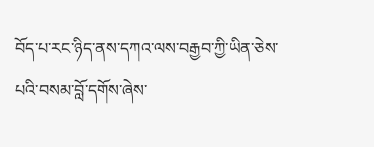བོད་པ་རང་ཉིད་ནས་དཀའ་ལས་བརྒྱབ་ཀྱི་ཡིན་ཅེས་པའི་བསམ་བློ་དགོས་ཞེས་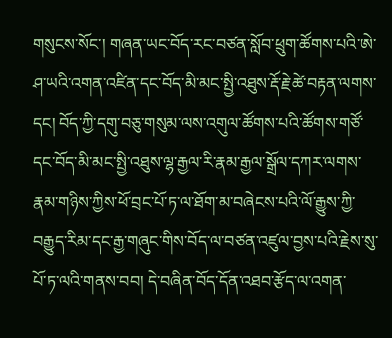གསུངས་སོང་། གཞན་ཡང་བོད་རང་བཙན་སློབ་ཕྲུག་ཚོགས་པའི་ཨེ་ཤ་ཡའི་འགན་འཛིན་དང་བོད་མི་མང་སྤྱི་འཐུས་རྡོ་རྗེ་ཚེ་བརྟན་ལགས་དང། བོད་ཀྱི་དགུ་བཅུ་གསུམ་ལས་འགུལ་ཚོགས་པའི་ཚོགས་གཙོ་དང་བོད་མི་མང་སྤྱི་འཐུས་ལྷ་རྒྱལ་རི་རྣམ་རྒྱལ་སྒྲོལ་དཀར་ལགས་རྣམ་གཉིས་ཀྱིས་ཕོ་བྲང་པོ་ཏ་ལ་ཐོག་མ་བཞེངས་པའི་ལོ་རྒྱུས་ཀྱི་བརྒྱུད་རིམ་དང་རྒྱ་གཞུང་གིས་བོད་ལ་བཙན་འཛུལ་བྱས་པའི་རྗེས་སུ་པོ་ཏ་ལའི་གནས་བབ། དེ་བཞིན་བོད་དོན་འཐབ་རྩོད་ལ་འགན་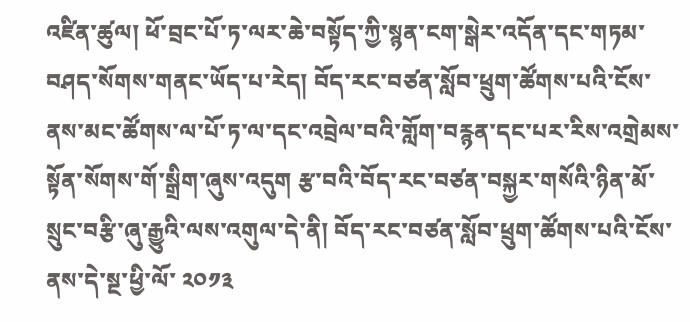འཛིན་ཚུལ། ཕོ་བྲང་པོ་ཏ་ལར་ཆེ་བསྟོད་ཀྱི་སྙན་ངག་སྒེར་འདོན་དང་གཏམ་བཤད་སོགས་གནང་ཡོད་པ་རེད། བོད་རང་བཙན་སློབ་ཕྲུག་ཚོགས་པའི་ངོས་ནས་མང་ཚོགས་ལ་པོ་ཏ་ལ་དང་འབྲེལ་བའི་གློག་བརྙན་དང་པར་རིས་འགྲེམས་སྟོན་སོགས་གོ་སྒྲིག་ཞུས་འདུག རྩ་བའི་བོད་རང་བཙན་བསྐྱར་གསོའི་ཉིན་མོ་སྲུང་བརྩི་ཞུ་རྒྱུའི་ལས་འགུལ་དེ་ནི། བོད་རང་བཙན་སློབ་ཕྲུག་ཚོགས་པའི་ངོས་ནས་དེ་སྔ་ཕྱི་ལོ་ ༢༠༡༣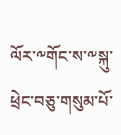ལོར་༸གོང་ས་༸སྐུ་ཕྲེང་བཅུ་གསུམ་པོ་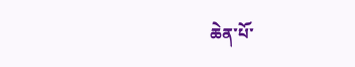ཆེན་པོ་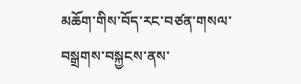མཆོག་གིས་བོད་རང་བཙན་གསལ་བསྒྲགས་བསྐྱངས་ནས་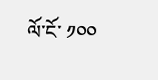ལོ་ངོ་ ༡༠༠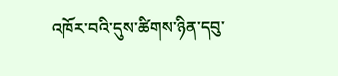འཁོར་བའི་དུས་ཚིགས་ཉིན་དབུ་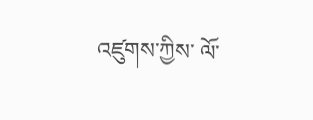འཛུགས་ཀྱིས་ ལོ་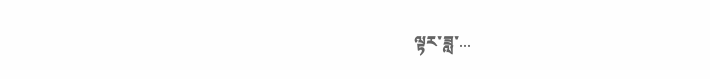ལྟར་ཟླ་...